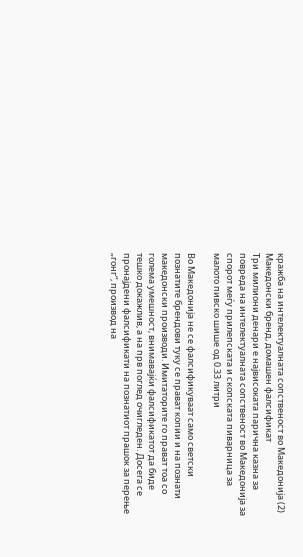кражба на интелектуалната сопственост во Македонија (2) Македонски бренд, домашен фалсификат
Три милиони денари е највисоката парична казна за повреда на интелектуалната сопственост во Македонија за спорот меѓу прилепската и скопската пиварница за малото пивско шише од 0.33 литри

Во Македонија не се фалсификуваат само светски познатите брендови туку се прават копии и на познати македонски производи. Имитаторите го прават тоа со голема умешност, внимавајќи фалсификатот да биде тешко докажлив, а на прв поглед очигледен. Досега се пронајдени фалсификати на познатиот прашок за перење „гонг“, производ на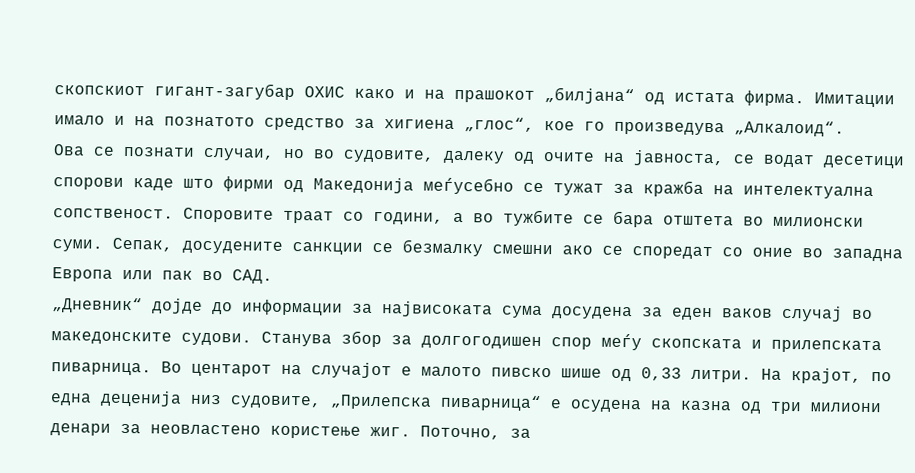скопскиот гигант-загубар ОХИС како и на прашокот „билјана“ од истата фирма. Имитации имало и на познатото средство за хигиена „глос“, кое го произведува „Алкалоид“.
Ова се познати случаи, но во судовите, далеку од очите на јавноста, се водат десетици спорови каде што фирми од Македонија меѓусебно се тужат за кражба на интелектуална сопственост. Споровите траат со години, а во тужбите се бара отштета во милионски суми. Сепак, досудените санкции се безмалку смешни ако се споредат со оние во западна Европа или пак во САД.
„Дневник“ дојде до информации за највисоката сума досудена за еден ваков случај во македонските судови. Станува збор за долгогодишен спор меѓу скопската и прилепската пиварница. Во центарот на случајот е малото пивско шише од 0,33 литри. На крајот, по една деценија низ судовите, „Прилепска пиварница“ е осудена на казна од три милиони денари за неовластено користење жиг. Поточно, за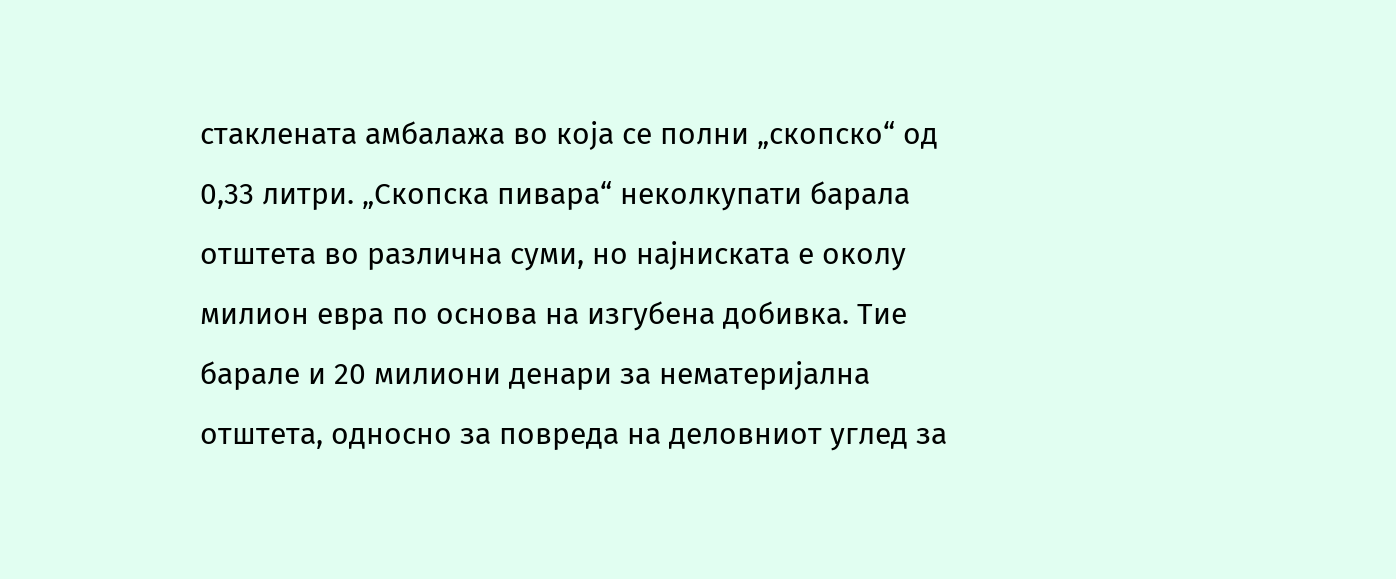стаклената амбалажа во која се полни „скопско“ од 0,33 литри. „Скопска пивара“ неколкупати барала отштета во различна суми, но најниската е околу милион евра по основа на изгубена добивка. Тие барале и 20 милиони денари за нематеријална отштета, односно за повреда на деловниот углед за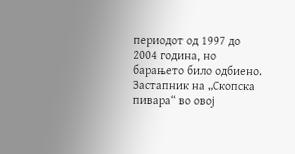периодот од 1997 до 2004 година, но барањето било одбиено.
Застапник на „Скопска пивара“ во овој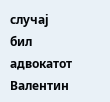случај бил адвокатот Валентин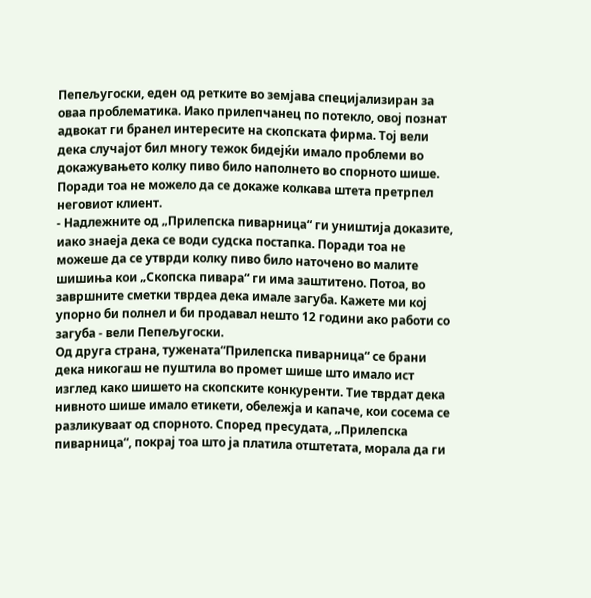Пепељугоски, еден од ретките во земјава специјализиран за оваа проблематика. Иако прилепчанец по потекло, овој познат адвокат ги бранел интересите на скопската фирма. Тој вели дека случајот бил многу тежок бидејќи имало проблеми во докажувањето колку пиво било наполнето во спорното шише. Поради тоа не можело да се докаже колкава штета претрпел неговиот клиент.
- Надлежните од „Прилепска пиварница“ ги уништија доказите, иако знаеја дека се води судска постапка. Поради тоа не можеше да се утврди колку пиво било наточено во малите шишиња кои „Скопска пивара“ ги има заштитено. Потоа, во завршните сметки тврдеа дека имале загуба. Кажете ми кој упорно би полнел и би продавал нешто 12 години ако работи со загуба - вели Пепељугоски.
Од друга страна, тужената“Прилепска пиварница“ се брани дека никогаш не пуштила во промет шише што имало ист изглед како шишето на скопските конкуренти. Тие тврдат дека нивното шише имало етикети, обележја и капаче, кои сосема се разликуваат од спорното. Според пресудата, „Прилепска пиварница“, покрај тоа што ја платила отштетата, морала да ги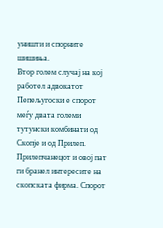уништи и спорните шишиња.
Втор голем случај на кој работел адвокатот Пепељугоски е спорот меѓу двата големи тутунски комбинати од Скопје и од Прилеп. Прилепчанецот и овој пат ги бранел интересите на скопската фирма. Спорот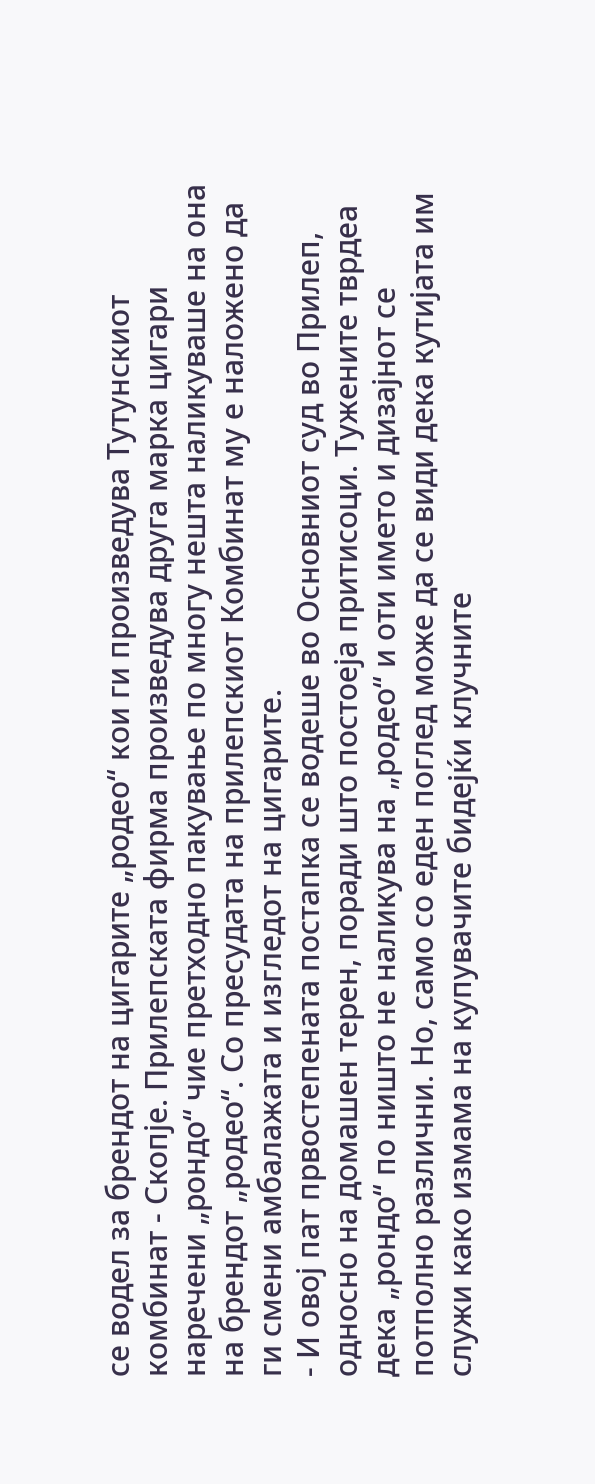се водел за брендот на цигарите „родео“ кои ги произведува Тутунскиот комбинат - Скопје. Прилепската фирма произведува друга марка цигари наречени „рондо“ чие претходно пакување по многу нешта наликуваше на она на брендот „родео“. Со пресудата на прилепскиот Комбинат му е наложено да ги смени амбалажата и изгледот на цигарите.
- И овој пат првостепената постапка се водеше во Основниот суд во Прилеп, односно на домашен терен, поради што постоеја притисоци. Тужените тврдеа дека „рондо“ по ништо не наликува на „родео“ и оти името и дизајнот се потполно различни. Но, само со еден поглед може да се види дека кутијата им служи како измама на купувачите бидејќи клучните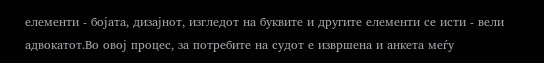елементи - бојата, дизајнот, изгледот на буквите и другите елементи се исти - вели адвокатот.Во овој процес, за потребите на судот е извршена и анкета меѓу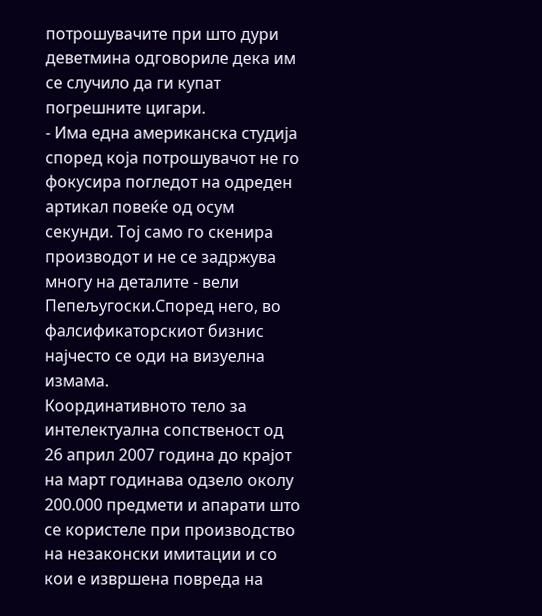потрошувачите при што дури деветмина одговориле дека им се случило да ги купат погрешните цигари.
- Има една американска студија според која потрошувачот не го фокусира погледот на одреден артикал повеќе од осум секунди. Тој само го скенира производот и не се задржува многу на деталите - вели Пепељугоски.Според него, во фалсификаторскиот бизнис најчесто се оди на визуелна измама.
Координативното тело за интелектуална сопственост од 26 април 2007 година до крајот на март годинава одзело околу 200.000 предмети и апарати што се користеле при производство на незаконски имитации и со кои е извршена повреда на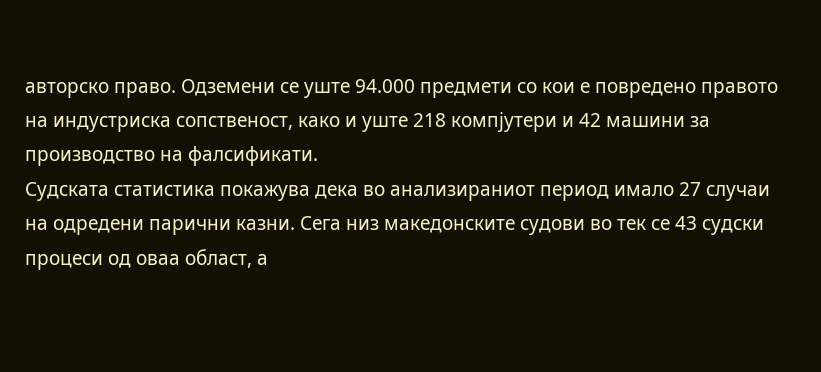авторско право. Одземени се уште 94.000 предмети со кои е повредено правото на индустриска сопственост, како и уште 218 компјутери и 42 машини за производство на фалсификати.
Судската статистика покажува дека во анализираниот период имало 27 случаи на одредени парични казни. Сега низ македонските судови во тек се 43 судски процеси од оваа област, а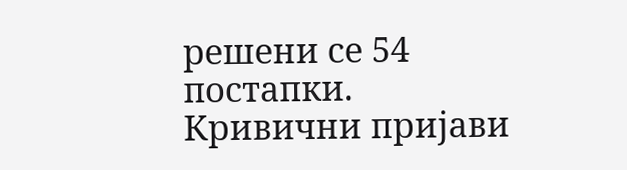решени се 54 постапки. Кривични пријави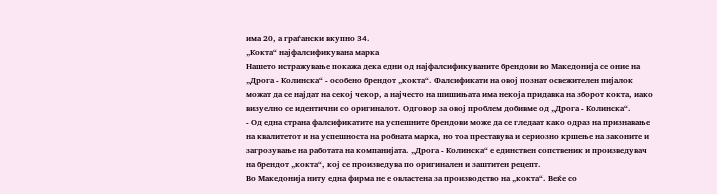има 20, а граѓански вкупно 34.
„Кокта“ најфалсификувана марка
Нашето истражување покажа дека едни од најфалсификуваните брендови во Македонија се оние на „Дрога - Колинска“ - особено брендот „кокта“. Фалсификати на овој познат освежителен пијалок можат да се најдат на секој чекор, а најчесто на шишињата има некоја придавка на зборот кокта, иако визуелно се идентични со оригиналот. Одговор за овој проблем добивме од „Дрога - Колинска“.
- Од една страна фалсификатите на успешните брендови може да се гледаат како одраз на признавање на квалитетот и на успешноста на робната марка, но тоа преставува и сериозно кршење на законите и загрозување на работата на компанијата. „Дрога - Колинска“ е единствен сопственик и произведувач на брендот „кокта“, кој се произведува по оригинален и заштитен рецепт.
Во Македонија ниту една фирма не е овластена за производство на „кокта“. Веќе со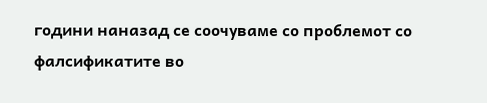години наназад се соочуваме со проблемот со фалсификатите во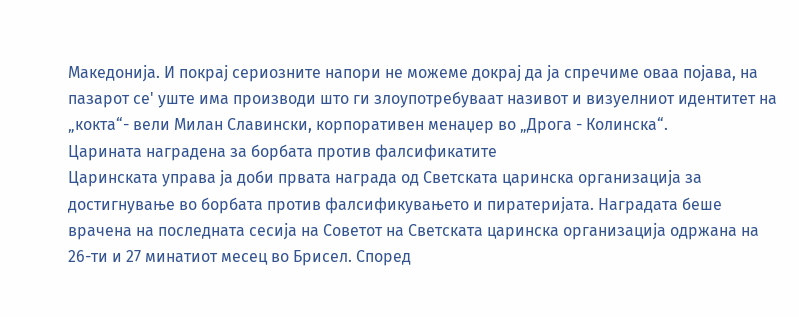Македонија. И покрај сериозните напори не можеме докрај да ја спречиме оваа појава, на пазарот се' уште има производи што ги злоупотребуваат називот и визуелниот идентитет на „кокта“- вели Милан Славински, корпоративен менаџер во „Дрога - Колинска“.
Царината наградена за борбата против фалсификатите
Царинската управа ја доби првата награда од Светската царинска организација за достигнување во борбата против фалсификувањето и пиратеријата. Наградата беше врачена на последната сесија на Советот на Светската царинска организација одржана на 26-ти и 27 минатиот месец во Брисел. Според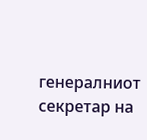генералниот секретар на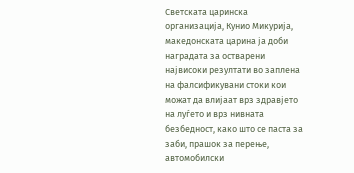Светската царинска организација, Кунио Микурија, македонската царина ја доби наградата за остварени највисоки резултати во заплена на фалсификувани стоки кои можат да влијаат врз здравјето на луѓето и врз нивната безбедност, како што се паста за заби, прашок за перење, автомобилски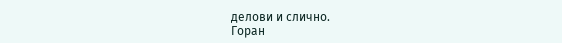делови и слично.
Горан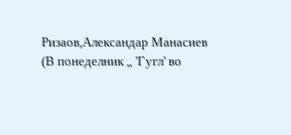Ризаов,Александар Манасиев
(В понеделник „ 'Гугл' во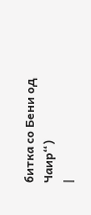битка со Бени од Чаир“)
|